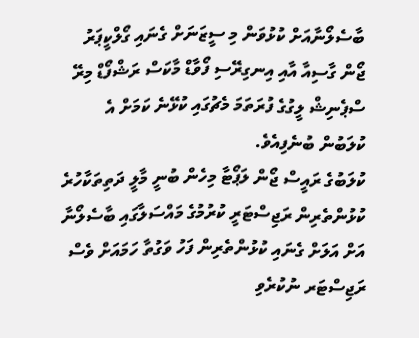ބާސެލޯނާއަށް ކުޅުވަން މި ސީޒަނަށް ގެނައި ގޯލްކީޕަރު ޖޯން ގާސިއާ އާއި އިނގިރޭސި ފޯވާޑް މާކަސް ރަޝްފޯޑް މިރޭ ސްޕެނިޝް ލީގުގެ ފުރަތަމަ މެޗުގައި ކުޅޭނެ ކަމަށް އެ ކުލަބުން ބުނެފިއެވެ.
ކުލަބުގެ ރައީސް ޖޯން ލަޕޯޓާ މިހެން ބުނީ މާލީ ދަތިތަކާހުރެ ކުޅުންތެރިން ރަޖިސްޓަރީ ކުރުމުގެ މައްސަލާގައި ބާސެލޯނާ އަށް އަލަށް ގެނައި ކުޅުންތެރިން ފަހު ވަގުތާ ހަމައަށް ވެސް ރަޖިސްޓަރ ނުކުރެވި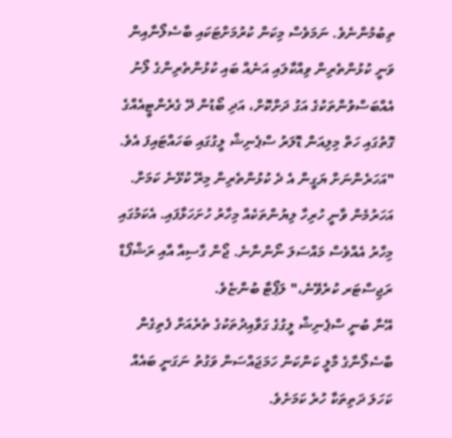ތިބުމުންނެވެ. ނަމަވެސް މިކަން ކުރުމަށްޓަކައި ބާސެލޯނާއިން ވަނީ ކުޅުންތެރިން ވިއްކާލައި އަނެއް ބައި ކުޅުންތެރިންގެ ލޯނު އެއްބަސްވުންތަކުގެ އަގު ދަށްކޮށް، އަދި ބޯޑުން ދޭ ގެރެންޓީއެއްގެ ގޮތުގައި ހަތް މިލިއަން ޑޮލަރު ސްޕެނިޝް ލީގުގައި ބަހައްޓައިފަ އެވެ.
"އަހަރެންނަށް ޔަގީން އެ ދެ ކުޅުންތެރިން މިރޭ ކުޅޭނެ ކަމަށް. އަހަރުމެން ވާނީ ހުރިހާ ލިޔުންތަކެއް މިހާރު ހުށަހަޅާފައި. އެކަމުގައި މިހާރު އެއްވެސް މައްސަލަ ނޯންނާނެ. ޖޯން ގާސިއާ އާއި ރަޝްފޯޑް ރަޖިސްޓަރ ކުރެވޭނެ،" ލަޕޯޓާ ބުންޏެވެ.
އޭނާ ބުނީ ސްޕެނިޝް ލީގުގެ ގަވާއިދުތަކުގެ ތެރެއަށް ފެތިގެން ބާސެލޯނާގެ މާލީ ކަންކަން ހަމަޖައްސަން ވަގުތު ނަގަނީ ބައެއް ކަހަލަ ދަތިތަކާ ހުރެ ކަމަށެވެ.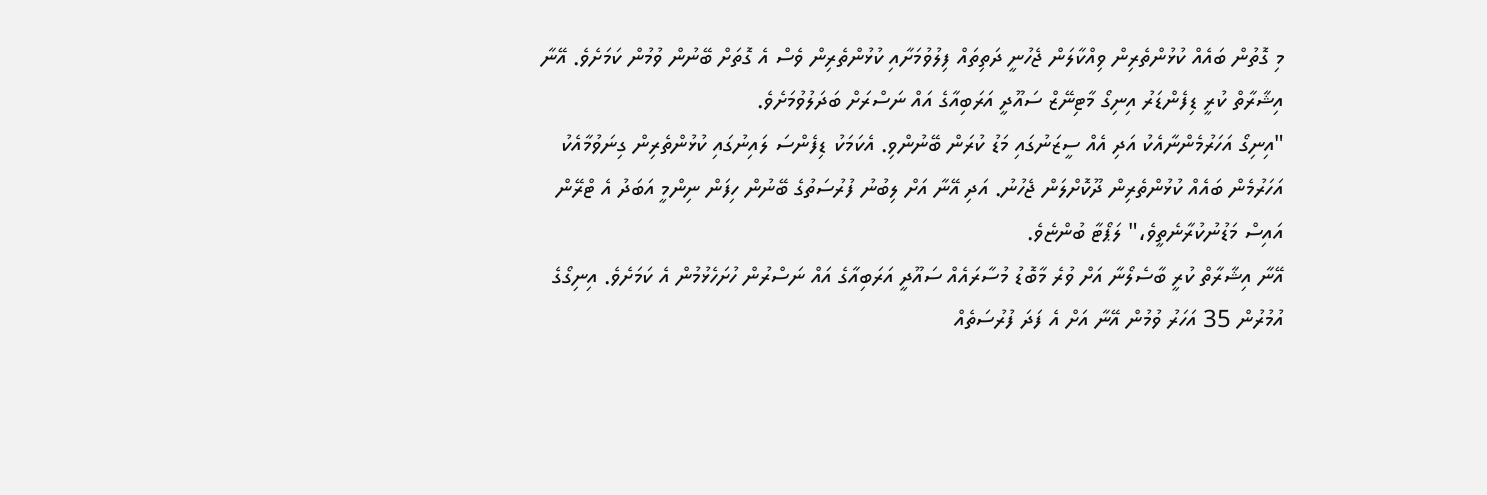މި ގޮތުން ބައެއް ކުޅުންތެރިން ވިއްކާލަން ޖެހުނީ ދަތިތައް ފިލުވުމަށާއި ކުޅުންތެރިން ވެސް އެ ގޮތަށް ބޭނުން ވުމުން ކަމަށެވެ. އޭނާ އިޝާރާތް ކުރީ ޑިފެންޑަރު އިނިގޯ މާޓިނޭޒް ސައޫދީ އަރަބިއާގެ އައް ނަސްރަށް ބަދަލުވުމަށެވެ.
"އިނިގޯ އަހަރުމެންނާއެކު އަދި އެއް ސީޒަނުގައި މަޑު ކުރަން ބޭނުންވި. އެކަމަކު ޑިފެންސަ ލައިނުގައި ކުޅުންތެރިން ގިނަވުމާއެކު އަހަރުމެން ބައެއް ކުޅުންތެރިން ދޫކޮށްލަން ޖެހުނު. އަދި އޭނާ އަށް ލިބުނު ފުރުސަތުގެ ބޭނުން ހިފަން ނިންމީ އަބަދު އެ ޓްރޭން އައިސް މަޑުނުކުރާނެތީވެ،" ލަޕޯޓާ ބުންޏެވެ.
އޭނާ އިޝާރާތް ކުރީ ބާސެލޯނާ އަށް ވުރެ މާބޮޑު މުސާރައެއް ސައޫދީ އަރަބިއާގެ އައް ނަސްރުން ހުށަހެޅުމުން އެ ކަމަށެވެ. އިނިގޯގެ އުމުރުން 35 އަހަރު ވުމުން އޭނާ އަށް އެ ފަދަ ފުރުސަތެއް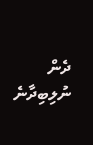ދެން ނުލިބިދާނެ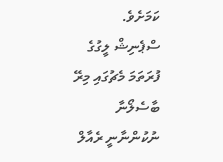ކަމަށެވެ.
ސްޕެނިޝް ލީގުގެ ފުރަތަމަ މެޗުގައި މިރޭ ބާސެލޯނާ ނުކުންނާނީ ރެއާލް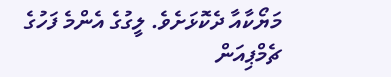މަޔޯކާއާ ދެކޮޅަށެވެ. ލީގުގެ އެންމެ ފަހުގެ ޗެމްޕިއަން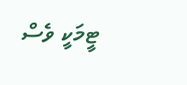ޓީމަކީ ވެސް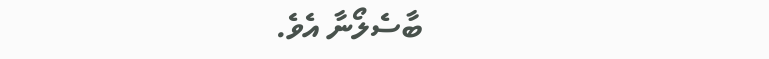ބާސެލޯނާ އެވެ.